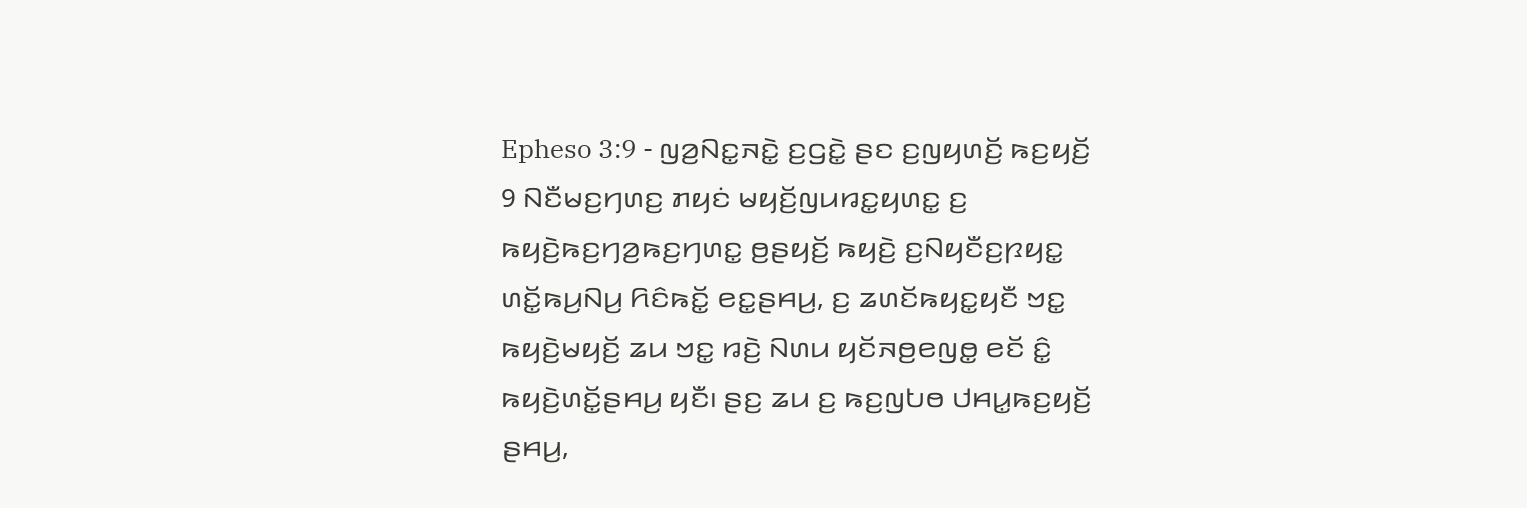Epheso 3:9 - ꤜꤤ꤬ꤡꤢ꤭ꤏꤢꤧ꤭ ꤢ꤬ꤞꤢꤧ꤭ ꤔꤢ ꤢ꤬ꤜꤟꤛꤢꤩ꤬ ꤒꤢ꤬ꤟꤢꤩ꤬
9 ꤡꤢꤪꤗꤢ꤬ꤚꤛꤢ꤬ ꤊꤟꤢꤦ ꤗꤟꤢꤩ꤬ꤜꤣꤙꤢ꤭ꤟꤛꤢ꤭ ꤢ꤬ ꤒꤟꤢꤧ꤬ꤒꤢ꤬ꤚꤤ꤬ꤒꤢ꤬ꤚꤛꤢ꤭ ꤥ꤬ꤔꤟꤢꤩ꤬ ꤒꤟꤢꤧ꤬ ꤢ꤬ꤡꤟꤢꤪꤢ꤬ꤐꤟꤢ꤭ ꤛꤢꤩ꤭ꤒꤣ꤬ꤡꤣ꤬ ꤖꤢꤨꤒꤢꤩ꤭ ꤕꤢ꤭ꤔꤌꤣ꤬, ꤢ꤬ ꤘꤛꤢꤩꤒꤟꤢ꤭ꤟꤢꤪ ꤠꤢ꤭ ꤒꤟꤢꤧ꤬ꤗꤟꤢꤩ꤬ ꤘꤣ ꤠꤢ꤭ ꤙꤢꤧ꤬ ꤡꤛꤣ ꤟꤢꤩꤏꤥ꤬ꤕꤜꤥ꤭ ꤕꤢꤩ ꤢꤨ꤭ ꤒꤟꤢꤧ꤬ꤛꤢꤩ꤭ꤔꤌꤣ꤬ ꤟꤢꤪ꤯ ꤔꤢ꤬ ꤘꤣ ꤢ꤬ ꤒꤢ꤬ꤜꤝꤥ ꤓꤌꤣ꤭ꤒꤢ꤬ꤟꤢꤩ꤬ ꤔꤌꤣ꤬,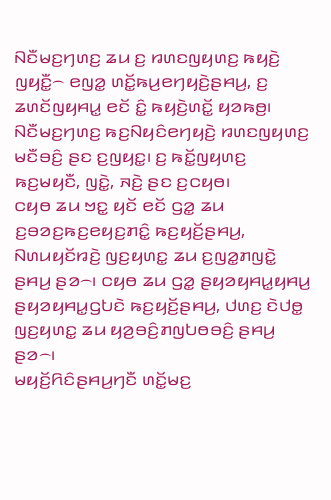ꤡꤢꤪꤗꤢ꤬ꤚꤛꤢ꤬ ꤘꤣ ꤢ꤬ ꤙꤛꤢꤜꤟꤛꤢ꤬ ꤒꤟꤢꤧ꤬ ꤜꤟꤢꤪ꤭꤮ ꤕꤜꤤ꤭ ꤛꤢꤩ꤭ꤒꤣ꤬ꤕꤚꤟꤢꤧ꤬ꤔꤌꤣ꤬, ꤢ꤬ ꤘꤛꤢꤩꤜꤟꤌꤣ꤭ ꤕꤢꤩ ꤢꤨ꤭ ꤒꤟꤢꤧ꤬ꤛꤢꤩ꤭ ꤟꤤꤒꤥ꤬꤯
ꤡꤢꤪꤗꤢ꤬ꤚꤛꤢ꤬ ꤒꤢ꤬ꤡꤟꤢꤨꤕꤚꤟꤢꤧ꤬ ꤙꤛꤢꤜꤟꤛꤢ꤬ ꤗꤢꤪꤋꤢꤨ꤬ ꤔꤢ ꤢ꤬ꤜꤟꤢ꤭꤯ ꤢ꤬ ꤒꤢꤩ꤭ꤜꤟꤛꤢ꤬ ꤒꤢ꤬ꤗꤟꤢꤪ, ꤜꤢꤧ꤭, ꤏꤢꤧ꤬ ꤔꤢ ꤢ꤬ꤍꤟꤥ꤯
ꤍꤟꤥ ꤘꤣ ꤠꤢ꤭ ꤟꤢꤩ ꤕꤢꤩ ꤞꤤ꤭ ꤘꤣ ꤢ꤬ꤋꤤꤢ꤬ꤒꤢ꤬ꤕꤟꤢ꤬ꤊꤢꤨ꤭ ꤒꤢ꤬ꤟꤢꤩ꤬ꤔꤌꤣ꤬, ꤡꤛꤣꤟꤢꤩꤙꤢꤧ꤬ ꤜꤢ꤬ꤟꤛꤢ꤭ ꤘꤣ ꤢ꤬ꤜꤤ꤭ꤊꤜꤢꤧ꤭ ꤔꤌꤣ꤬ ꤔꤤ꤮꤯ ꤍꤟꤥ ꤘꤣ ꤞꤤ꤭ ꤔꤟꤤꤟꤌꤣ꤭ꤟꤌꤣ꤬ ꤔꤟꤤꤟꤌꤣ꤭ꤞꤝꤢꤧ ꤒꤢ꤬ꤟꤢꤩ꤬ꤔꤌꤣ꤬, ꤓꤛꤢ꤬ ꤢꤧꤓꤥ꤭ ꤜꤢ꤬ꤟꤛꤢ꤭ ꤘꤣ ꤟꤤ꤬ꤋꤢꤨ꤬ꤊꤜꤝꤥꤋꤢꤨ꤬ ꤔꤌꤣ꤬ ꤔꤤ꤮꤯
ꤗꤟꤢꤩ꤬ꤖꤢꤨꤔꤌꤣ꤬ꤚꤢꤪ ꤛꤢꤩ꤭ꤗꤢ꤬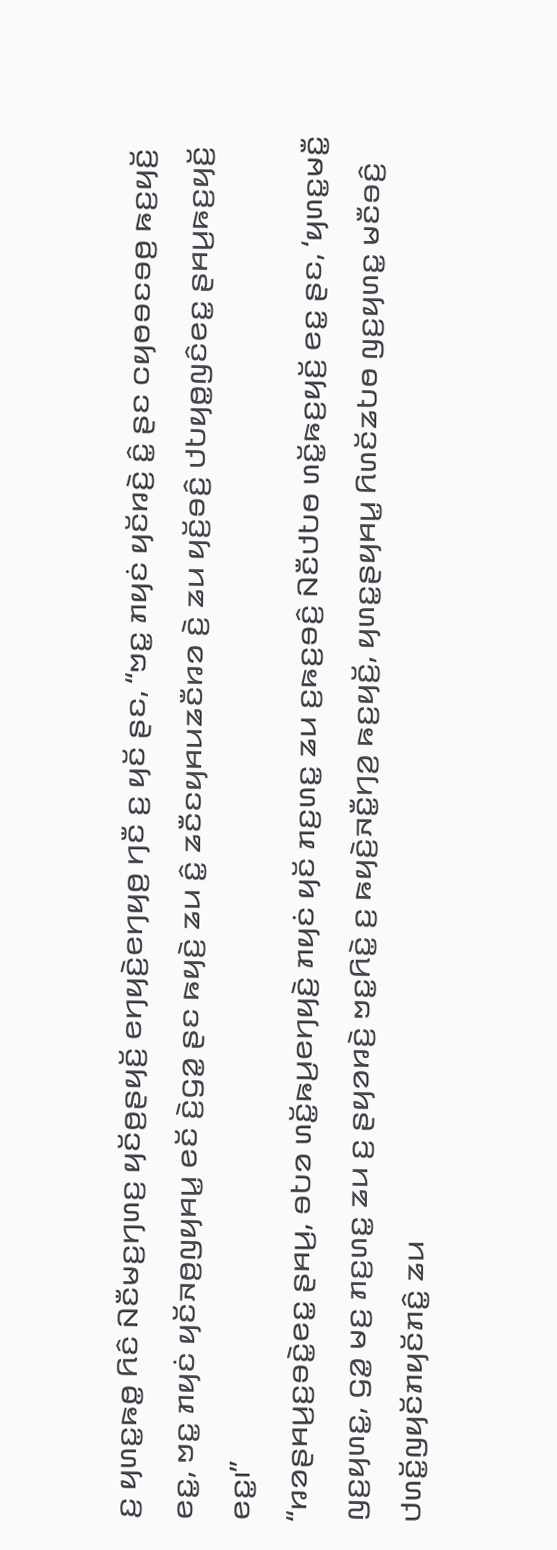ꤢ꤬ ꤟꤛꤢ꤭ꤒꤥ꤭ ꤖꤢꤨ ꤡꤢꤪꤗꤢ꤬ꤚꤛꤢ꤬ ꤟꤢꤩꤥ꤬ꤔꤟꤢꤩ꤬ ꤕꤚꤟꤢꤧ꤬ꤕꤚꤟꤥ꤬ ꤚꤢꤪ ꤢ꤬ ꤟꤢꤩ ꤔꤢ, “ꤠꤢ꤭ ꤊꤟꤢꤦ ꤟꤢꤩꤙꤢꤧ꤬ ꤢꤨ꤭ ꤔꤢ ꤍꤟꤥꤋꤢꤋꤥ꤬ ꤒꤢ꤬ꤟꤢꤩ꤬ ꤕꤢ꤭, ꤠꤢ꤭ ꤊꤟꤢꤦ ꤟꤢꤩꤏꤥ꤬ꤜꤟꤌꤣ꤭ ꤕꤢꤩ ꤢꤧ꤬ꤞꤤ꤭ ꤔꤢ ꤒꤟꤢꤧ꤬ ꤘꤣ ꤢꤨ꤭ ꤘꤢꤪꤢꤟꤌꤣꤘꤢꤪꤙꤤ ꤢꤧ꤬ ꤘꤣ ꤟꤢꤩ꤬ꤋꤢꤨ꤬ ꤓꤝꤟꤥ꤭ꤜꤢꤨꤕꤢ꤭ ꤔꤌꤣ꤬ꤒꤢ꤬ꤟꤢꤩ꤬ ꤕꤢ꤭꤯”
“ꤙꤤꤔꤌꤣ꤬ꤢ꤬ꤋꤢꤧ꤭ꤕꤢ꤭ ꤔꤌꤣ꤬, ꤋꤝꤤ ꤛꤢꤩ꤭ꤒꤣ꤬ꤕꤚꤟꤢꤧ꤬ ꤊꤟꤢꤦ ꤟꤢꤩ ꤊꤢ꤬ꤛꤢ꤭ ꤘꤣ ꤢ꤬ꤒꤢ꤬ꤋꤢꤨ꤬ ꤡꤢꤪꤓꤝꤥ ꤛꤢꤩ꤭ꤒꤢ꤬ꤟꤢꤩ꤬ ꤕꤢ꤭ ꤔꤢ, ‘ꤟꤛꤢ꤭ꤗꤢꤪ꤭ ꤜꤢ꤬ꤟꤛꤢ꤭, ꤞꤤ꤭ ꤗꤢ꤬ ꤊꤢ꤬ꤛꤢ꤭ ꤘꤣ ꤢ꤬ ꤔꤟꤤꤙꤢꤧ꤬ ꤠꤢ꤭ꤖꤢꤧ꤭ ꤢ꤬ ꤒꤟꤢꤧ꤬ꤏꤢꤪ꤭ꤚꤤ꤬ ꤒꤢ꤬ꤟꤢꤩ꤬, ꤟꤛꤢ꤭ꤔꤟꤌꤣ꤭ ꤖꤛꤢꤩꤘꤝꤥ ꤜꤢ꤬ꤟꤛꤢ꤭ ꤗꤢꤪꤋꤢꤨ꤬ ꤓꤛꤢꤩ꤭ꤜꤟꤢꤩꤊꤟꤢꤩꤊꤢꤨ꤭ ꤘꤣ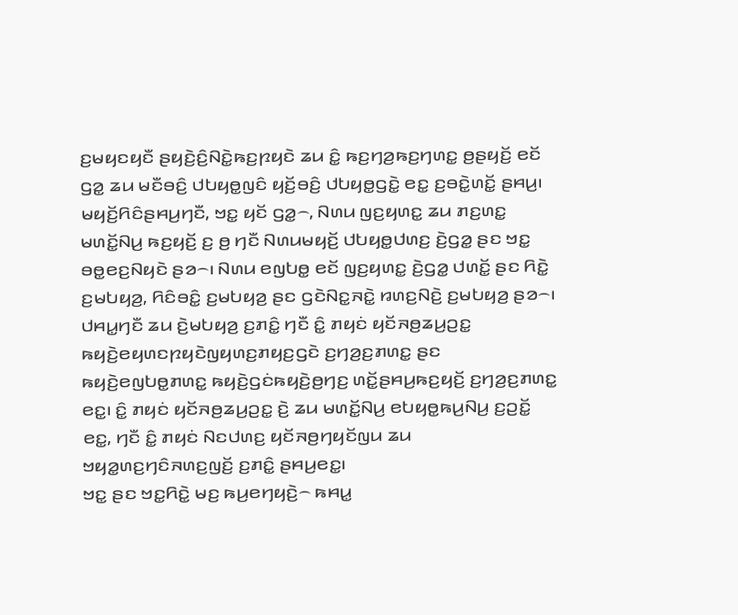ꤢ꤬ꤗꤟꤢꤟꤢꤪ ꤔꤟꤢꤧ꤬ꤢꤨ꤬ꤡꤢꤧ꤭ꤒꤢ꤬ꤐꤟꤢꤧ ꤘꤣ ꤢꤨ꤭ ꤒꤢ꤬ꤚꤤ꤬ꤒꤢ꤬ꤚꤛꤢ꤭ ꤥ꤬ꤔꤟꤢꤩ꤬ ꤕꤢꤩ ꤞꤤ꤭ ꤘꤣ ꤗꤢꤪꤋꤢꤨ꤬ ꤓꤝꤟꤥ꤭ꤜꤢꤨ ꤟꤢꤩ꤬ꤋꤢꤨ꤬ ꤓꤝꤟꤥ꤭ꤞꤢꤧ꤭ ꤕꤢ꤭ ꤢ꤬ꤋꤢꤧ꤭ꤛꤢꤩ꤭ ꤔꤌꤣ꤬꤯
ꤗꤟꤢꤩ꤬ꤖꤢꤨꤔꤌꤣ꤬ꤚꤢꤪ, ꤠꤢ꤭ ꤟꤢꤩ ꤞꤤ꤭꤮, ꤡꤛꤣ ꤜꤢ꤬ꤟꤛꤢ꤭ ꤘꤣ ꤊꤢ꤬ꤛꤢ꤭ ꤗꤛꤢꤩ꤭ꤡꤣ꤬ ꤒꤢ꤬ꤟꤢꤩ꤬ ꤢ꤬ ꤥ꤬ ꤚꤢꤪ ꤡꤛꤣꤗꤟꤢꤩ꤬ ꤓꤝꤟꤥ꤭ꤓꤛꤢ꤬ ꤢꤧ꤬ꤞꤤ꤭ ꤔꤢ ꤠꤢ꤭ ꤋꤥ꤭ꤕꤢ꤬ꤡꤟꤢꤧ ꤔꤤ꤮꤯ ꤡꤛꤣ ꤕꤜꤝꤥ꤭ ꤕꤢꤩ ꤜꤢ꤬ꤟꤛꤢ꤭ ꤢꤧ꤬ꤞꤤ꤭ ꤓꤛꤢꤩ꤭ ꤔꤢ ꤖꤢꤧ꤭ ꤢ꤬ꤗꤝꤟꤤ꤬, ꤖꤢꤨꤋꤢꤨ꤭ ꤢ꤬ꤗꤝꤟꤤ꤬ ꤔꤢ ꤞꤢꤧꤡꤢ꤭ꤏꤢꤧ꤭ ꤙꤛꤢ꤬ꤡꤢꤧ꤬ ꤢ꤬ꤗꤝꤟꤤ꤬ ꤔꤤ꤮꤯
ꤓꤌꤣ꤭ꤚꤢꤪ ꤘꤣ ꤢꤧ꤬ꤗꤝꤟꤤ꤬ ꤢ꤬ꤊꤢꤨ꤭ ꤚꤢꤪ ꤢꤨ꤭ ꤊꤟꤢꤦ ꤟꤢꤩꤏꤥ꤬ꤘꤣ꤬ꤑꤢ꤭ ꤒꤟꤢꤧ꤬ꤕꤟꤛꤢꤐꤟꤢꤧꤜꤟꤛꤢ꤬ꤊꤟꤢ꤬ꤞꤢꤧ ꤢ꤬ꤚꤤ꤬ꤢ꤬ꤊꤛꤢ꤭ ꤔꤢ ꤒꤟꤢꤧ꤬ꤕꤜꤝꤥ꤭ꤊꤛꤢ꤭ ꤒꤟꤢꤧ꤬ꤞꤢꤦꤒꤟꤢꤧ꤬ꤥ꤬ꤚꤢ꤬ ꤛꤢꤩ꤭ꤔꤌꤣ꤬ꤒꤢ꤬ꤟꤢꤩ꤬ ꤢ꤬ꤚꤤ꤬ꤢ꤬ꤊꤛꤢ꤭ ꤕꤢ꤭꤯ ꤢꤨ꤭ ꤊꤟꤢꤦ ꤟꤢꤩꤏꤥ꤬ꤘꤣ꤬ꤑꤢ꤭ ꤢꤧ꤬ ꤘꤣ ꤗꤛꤢꤩ꤭ꤡꤣ꤬ ꤕꤝꤟꤥ꤭ꤒꤣ꤬ꤡꤣ꤬ ꤢ꤬ꤑꤢꤩ꤭ ꤕꤢ꤭, ꤚꤢꤪ ꤢꤨ꤭ ꤊꤟꤢꤦ ꤡꤢꤓꤛꤢ꤬ ꤟꤢꤩꤏꤥ꤬ꤚꤟꤢꤩꤜꤣ ꤘꤣ ꤠꤟꤤ꤭ꤛꤢ꤬ꤚꤢꤨꤏꤛꤢ꤬ꤜꤢꤩ꤬ ꤢ꤬ꤊꤢꤨ꤭ ꤔꤌꤣ꤬ꤕꤢ꤭꤯
ꤠꤢ꤭ ꤔꤢ ꤠꤢ꤭ꤖꤢꤧ꤭ ꤗꤢ꤬ ꤒꤣ꤬ꤕꤚꤟꤢꤧ꤬꤮ ꤒꤌꤣ꤭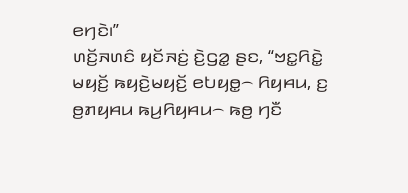ꤕꤚꤢꤧ꤯”
ꤛꤢꤩ꤬ꤏꤛꤢꤨ ꤟꤢꤩꤏꤢꤦ꤬ ꤢꤧ꤬ꤞꤤ꤭ ꤔꤢ, “ꤠꤢ꤭ꤖꤢꤧ꤭ ꤗꤟꤢꤩ꤬ ꤒꤟꤢꤧ꤬ꤗꤟꤢꤩ꤬ ꤕꤝꤟꤥ꤭꤮ ꤖꤟꤌꤣ, ꤢ꤬ ꤥ꤬ꤊꤟꤌꤣ ꤒꤣ꤬ꤖꤟꤌꤣ꤮ ꤒꤥ꤬ ꤚꤢꤪ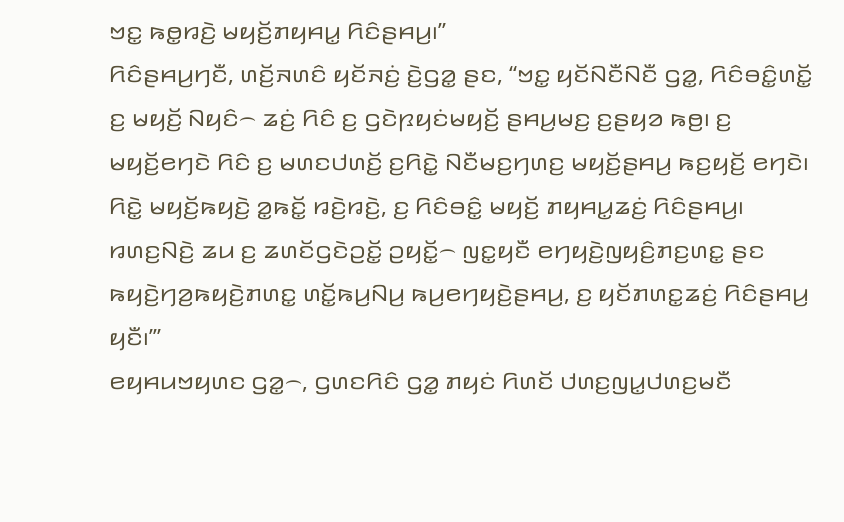ꤠꤢ꤭ ꤒꤥ꤭ꤙꤢꤧ꤬ ꤗꤟꤢꤩ꤬ꤊꤟꤌꤣ꤭ ꤖꤢꤨꤔꤌꤣ꤬꤯”
ꤖꤢꤨꤔꤌꤣ꤬ꤚꤢꤪ, ꤛꤢꤩ꤬ꤏꤛꤢꤨ ꤟꤢꤩꤏꤢꤦ꤬ ꤢꤧ꤬ꤞꤤ꤭ ꤔꤢ, “ꤠꤢ꤭ ꤟꤢꤩꤡꤢꤪꤡꤢꤪ ꤞꤤ꤭, ꤖꤢꤨꤋꤢꤨ꤭ꤛꤢꤩ꤭ ꤢ꤬ ꤗꤟꤢꤩ꤬ ꤡꤟꤢꤨ꤮ ꤘꤢꤦ꤬ ꤖꤢꤨ ꤢ꤬ ꤞꤢꤧꤐꤟꤢꤦꤗꤟꤢꤩ꤬ ꤔꤌꤣ꤬ꤗꤢ꤬ ꤢ꤬ꤔꤟꤤ ꤒꤥ꤬꤯ ꤢ꤬ ꤗꤟꤢꤩ꤬ꤕꤚꤢꤧ ꤖꤢꤨ ꤢ꤬ ꤗꤛꤢꤓꤛꤢꤩ꤬ ꤢ꤬ꤖꤢꤧ꤭ ꤡꤢꤪꤗꤢ꤬ꤚꤛꤢ꤬ ꤗꤟꤢꤩ꤬ꤔꤌꤣ꤬ ꤒꤢ꤬ꤟꤢꤩ꤬ ꤕꤚꤢꤧ꤯ ꤖꤢꤧ꤭ ꤗꤟꤢꤩ꤬ꤒꤟꤢꤧ꤬ ꤤ꤭ꤒꤢꤩ꤭ ꤙꤢꤧ꤬ꤙꤢꤧ꤬, ꤢ꤬ ꤖꤢꤨꤋꤢꤨ꤭ ꤗꤟꤢꤩ꤬ ꤊꤟꤌꤣ꤭ꤘꤢꤦ꤬ ꤖꤢꤨꤔꤌꤣ꤬꤯
ꤙꤛꤢ꤬ꤡꤢꤧ꤬ ꤘꤣ ꤢ꤬ ꤘꤛꤢꤩꤞꤢꤧꤑꤢꤩ꤭ ꤑꤟꤢꤩ꤭꤮ ꤜꤢ꤭ꤟꤢꤪ ꤕꤚꤟꤢꤧ꤬ꤜꤟꤢꤨ꤬ꤊꤢ꤬ꤛꤢ꤭ ꤔꤢ ꤒꤟꤢꤧ꤬ꤚꤤ꤬ꤒꤟꤢꤧ꤬ꤊꤛꤢ꤭ ꤛꤢꤩ꤭ꤒꤣ꤬ꤡꤣ꤬ ꤒꤣ꤬ꤕꤚꤟꤢꤧ꤬ꤔꤌꤣ꤬, ꤢ꤬ ꤟꤢꤩꤊꤛꤢ꤭ꤘꤢꤦ꤬ ꤖꤢꤨꤔꤌꤣ꤬ ꤟꤢꤪ꤯’”
ꤕꤟꤌꤣꤠꤟꤛꤢ ꤞꤤ꤭꤮, ꤞꤛꤢꤖꤢꤨ ꤞꤤ꤭ ꤊꤟꤢꤦ ꤖꤛꤢꤩ ꤓꤛꤢ꤬ꤜꤣ꤭ꤓꤛꤢ꤬ꤗꤢꤪ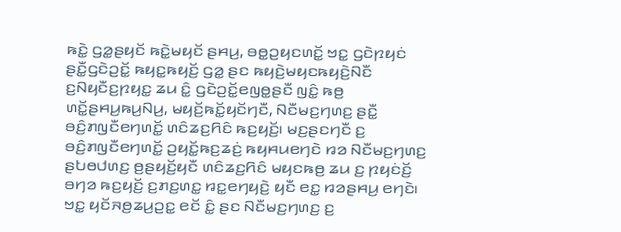ꤒꤢꤧ꤭ ꤞꤤ꤭ꤔꤟꤢꤩ ꤒꤢꤧ꤭ꤗꤟꤢꤩ ꤔꤌꤣ꤬, ꤋꤥ꤭ꤑꤟꤢꤛꤢꤩ꤭ ꤠꤢ꤭ ꤞꤢꤧꤐꤟꤢꤦ ꤔꤢꤪ꤭ꤞꤢꤧꤑꤢꤩ꤭ ꤒꤟꤢ꤭ꤒꤟꤢꤩ꤬ ꤞꤤ꤭ ꤔꤢ ꤒꤟꤢꤧ꤬ꤗꤟꤢꤒꤟꤢꤧ꤬ꤡꤢꤪ ꤢ꤬ꤡꤟꤢꤪꤢ꤬ꤐꤟꤢ꤭ ꤘꤣ ꤢꤨ꤭ ꤞꤢꤧꤑꤢꤩ꤭ꤕꤜꤥ꤭ꤔꤢꤪ ꤜꤢꤨ꤭ ꤒꤥ꤬ ꤛꤢꤩ꤭ꤔꤌꤣ꤬ꤒꤣ꤬ꤡꤣ꤬, ꤗꤟꤢꤩ꤬ꤒꤢꤩ꤭ꤟꤢꤩꤚꤢꤪ, ꤡꤢꤪꤗꤢ꤬ꤚꤛꤢ꤬ ꤔꤢꤪ꤭ ꤋꤢꤨ꤬ꤊꤜꤢꤪꤕꤚꤛꤢꤩ꤭ ꤛꤢꤨꤘꤢ꤬ꤖꤢꤨ ꤒꤢ꤬ꤟꤢꤩ꤬꤯ ꤗꤢ꤬ꤔꤢꤚꤢꤪ ꤢ꤬ ꤋꤢꤨ꤬ꤊꤜꤢꤪꤕꤚꤛꤢꤩ꤭ ꤑꤟꤢꤩ꤭ꤒꤢ꤬ꤘꤢꤦ꤬ ꤒꤟꤌꤣꤕꤚꤢꤧ ꤙꤤ ꤡꤢꤪꤗꤢ꤬ꤚꤛꤢ꤬ ꤔꤝꤥꤓꤛꤢ꤬ ꤥ꤬ꤔꤟꤢꤩ꤬ꤟꤢꤪ ꤛꤢꤨꤘꤢ꤬ꤖꤢꤨ ꤗꤟꤢꤒꤥ꤬ ꤘꤣ ꤢ꤬ ꤐꤟꤢꤦꤢꤩ꤬ ꤋꤚꤤ ꤒꤢ꤬ꤟꤢꤩ꤬ ꤢ꤬ꤊꤢ꤬ꤛꤢ꤭ ꤙꤢ꤭ꤕꤚꤟꤢꤧ꤬ ꤟꤢꤪ ꤕꤢ꤭ ꤙꤤꤔꤌꤣ꤬ ꤕꤚꤢꤧ꤯
ꤠꤢ꤭ ꤟꤢꤩꤏꤥ꤬ꤘꤣ꤬ꤑꤢ꤭ ꤕꤢꤩ ꤢꤨ꤭ ꤔꤢ ꤡꤢꤪꤗꤢ꤬ꤚꤛꤢ꤬ ꤢ꤬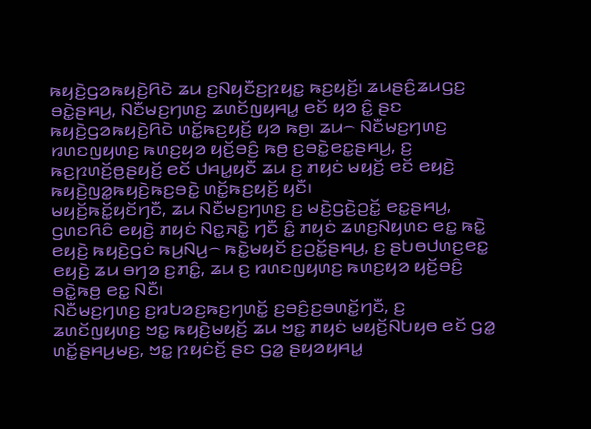ꤒꤟꤢꤧ꤬ꤞꤤꤒꤟꤢꤧ꤬ꤖꤢꤧ ꤘꤣ ꤢ꤬ꤡꤟꤢꤪꤢ꤬ꤐꤟꤢ꤭ ꤒꤢ꤬ꤟꤢꤩ꤬꤯ ꤘꤣꤔꤢꤨ꤬ꤘꤣꤞꤢ꤬ ꤋꤢꤧ꤭ꤔꤌꤣ꤬, ꤡꤢꤪꤗꤢ꤬ꤚꤛꤢ꤬ ꤘꤛꤢꤩꤜꤟꤌꤣ꤭ ꤕꤢꤩ ꤟꤤ ꤢꤨ꤭ ꤔꤢ ꤒꤟꤢꤧ꤬ꤞꤤꤒꤟꤢꤧ꤬ꤖꤢꤧ ꤛꤢꤩ꤭ꤒꤢ꤬ꤟꤢꤩ꤬ ꤟꤤ ꤒꤥ꤬꤯ ꤘꤣ꤮ ꤡꤢꤪꤗꤢ꤬ꤚꤛꤢ꤬ ꤙꤛꤢꤜꤟꤛꤢ꤬ ꤒꤛꤢ꤬ꤟꤤ ꤟꤢꤩ꤬ꤋꤢꤨ꤬ ꤒꤥ꤬ ꤢ꤬ꤋꤢꤧ꤭ꤕꤢ꤭ꤔꤌꤣ꤬, ꤢ꤬ ꤒꤢ꤬ꤐꤛꤢꤩ꤬ꤥ꤬ꤔꤟꤢꤩ꤬ ꤕꤢꤩ ꤓꤌꤣ꤭ꤟꤢꤪ ꤘꤣ ꤢ꤬ ꤊꤟꤢꤦ ꤗꤟꤢꤩ꤬ ꤕꤢꤩ ꤕꤟꤢꤧ꤬ ꤒꤟꤢꤧ꤬ꤜꤤ꤭ꤒꤟꤢꤧ꤬ꤒꤢ꤬ꤋꤢꤧ꤭ ꤛꤢꤩ꤭ꤒꤢ꤬ꤟꤢꤩ꤬ ꤟꤢꤪ꤯
ꤗꤟꤢꤩ꤬ꤒꤢꤩ꤭ꤟꤢꤩꤚꤢꤪ, ꤘꤣ ꤡꤢꤪꤗꤢ꤬ꤚꤛꤢ꤬ ꤢ꤬ ꤗꤢꤧ꤬ꤞꤢꤧ꤬ꤑꤢꤩ꤭ ꤕꤢ꤭ꤔꤌꤣ꤬, ꤞꤛꤢꤖꤢꤨ ꤕꤟꤢꤧ꤬ ꤊꤟꤢꤦ ꤡꤢ꤭ꤏꤢꤧ꤭ ꤚꤢꤪ ꤢꤨ꤭ ꤊꤟꤢꤦ ꤘꤛꤢ꤬ꤡꤟꤛꤢ ꤕꤢ꤭ ꤒꤢꤧ꤭ ꤕꤟꤢꤧ꤬ ꤒꤟꤢꤧ꤬ꤞꤢꤦ ꤒꤣ꤬ꤡꤣ꤬꤮ ꤒꤢꤧ꤭ꤗꤟꤢꤩ ꤢ꤬ꤑꤢꤩ꤭ꤔꤌꤣ꤬, ꤢ꤬ ꤔꤝꤥꤓꤛꤢ꤬ꤕꤢ꤭ ꤕꤟꤢꤧ꤬ ꤘꤣ ꤋꤚꤤ ꤢ꤬ꤊꤢꤨ꤭, ꤘꤣ ꤢ꤬ ꤙꤛꤢꤜꤟꤛꤢ꤬ ꤒꤛꤢ꤬ꤟꤤ ꤟꤢꤩ꤬ꤋꤢꤨ꤬ ꤋꤢꤧ꤭ꤒꤥ꤬ ꤕꤢ꤭ ꤡꤢꤪ꤯
ꤡꤢꤪꤗꤢ꤬ꤚꤛꤢ꤬ ꤢ꤬ꤙꤝꤤꤢ꤬ꤒꤢ꤬ꤚꤛꤢꤩ꤭ ꤢ꤬ꤋꤢꤨ꤬ꤢ꤬ꤋꤛꤢꤩ꤭ꤚꤢꤪ, ꤢ꤬ ꤘꤛꤢꤩꤜꤟꤛꤢ꤬ ꤠꤢ꤭ ꤒꤟꤢꤧ꤬ꤗꤟꤢꤩ꤬ ꤘꤣ ꤠꤢ꤭ ꤊꤟꤢꤦ ꤗꤟꤢꤩ꤬ꤡꤝꤟꤥ ꤕꤢꤩ ꤞꤤ꤭ ꤛꤢꤩ꤭ꤔꤌꤣ꤬ꤗꤢ꤬, ꤠꤢ꤭ ꤐꤟꤢꤦꤢꤩ꤬ ꤔꤢ ꤞꤤ꤭ ꤔꤟꤤꤟꤌꤣ꤭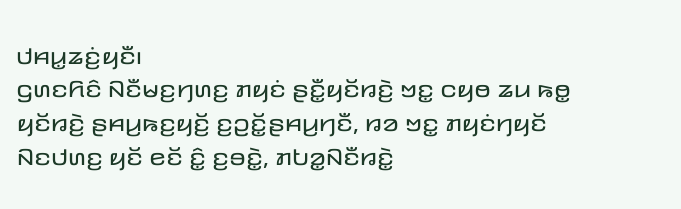ꤓꤌꤣ꤭ꤘꤢꤦ꤬ꤟꤢꤪ꤯
ꤞꤛꤢꤖꤢꤨ ꤡꤢꤪꤗꤢ꤬ꤚꤛꤢ꤬ ꤊꤟꤢꤦ ꤔꤢꤪ꤭ꤟꤢꤩꤙꤢꤧ꤬ ꤠꤢ꤭ ꤍꤟꤥ ꤘꤣ ꤒꤥ꤭ ꤟꤢꤩꤙꤢꤧ꤬ ꤔꤌꤣ꤬ꤒꤢ꤬ꤟꤢꤩ꤬ ꤢ꤬ꤑꤢꤩ꤭ꤔꤌꤣ꤬ꤚꤢꤪ, ꤙꤤ ꤠꤢ꤭ ꤊꤟꤢꤦꤚꤟꤢꤩ ꤡꤢꤓꤛꤢ꤬ ꤟꤢꤩ ꤕꤢꤩ ꤢꤨ꤭ ꤢ꤬ꤋꤢꤧ꤭, ꤊꤝꤤ꤭ꤡꤢꤪꤙꤢꤧ꤭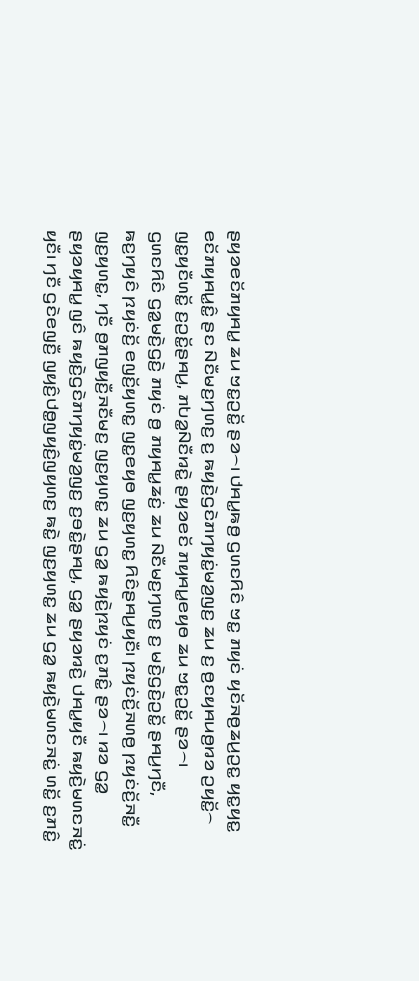ꤔꤟꤤꤕꤢꤩꤊꤟꤌꤣ꤭ ꤘꤣ ꤠꤢ꤭ꤑꤢꤩ꤭ ꤔꤤ꤮꤯ ꤓꤌꤣ꤭ꤒꤥ꤬ ꤞꤛꤢꤖꤢꤨ ꤠꤢ꤭ ꤊꤟꤢꤦ ꤟꤢꤩꤏꤥ꤬ꤘꤣ꤬ꤑꤢ꤭ ꤟꤢ꤭ꤟꤢ꤭ ꤕꤢꤩꤊꤟꤌꤣ꤭ꤢꤨ꤭ ꤔꤢ ꤡꤢꤪꤗꤢ꤬ꤚꤛꤢ꤬ ꤢ꤬ ꤒꤟꤢꤧ꤬ꤞꤢꤧꤊꤚꤟꤢꤦ꤭ꤗꤤ꤬ꤜꤢ꤬ ꤘꤣ ꤢ꤬ ꤥ꤬ꤢꤟꤌꤣꤥ꤬ꤙꤤ ꤑꤟꤢꤩ꤭꤮ ꤜꤢ꤭ꤟꤢꤪꤛꤢꤩ꤭ ꤢ꤬ꤑꤢꤩ꤭ꤔꤌꤣ꤬, ꤊꤝꤤ꤭ꤡꤢꤪꤙꤢꤧ꤭ ꤔꤟꤤꤕꤢꤩ ꤊꤟꤌꤣ꤭ꤕꤟꤥ ꤘꤣ ꤠꤢ꤭ꤑꤢꤩ꤭ ꤔꤤ꤮꤯
ꤞꤛꤢꤖꤢꤨ ꤞꤤ꤭ꤗꤢꤧ꤬ꤞꤢꤧ꤬ ꤊꤟꤢꤦ ꤥ꤬ ꤊꤟꤌꤣ꤭ꤘꤢꤦ꤬ ꤘꤣ ꤡꤢꤪꤗꤢ꤬ꤚꤛꤢ꤬ ꤢ꤬ ꤗꤢꤧ꤬ꤞꤢꤧ꤬ꤑꤢꤩ꤭ ꤔꤌꤣ꤬ꤚꤢꤪ, ꤒꤢ꤬ꤚꤟꤢꤨ ꤐꤟꤢꤦꤢꤩ꤬ ꤕꤜꤢꤩ꤬ꤟꤛꤢ꤭ ꤜꤢ꤭ꤕꤟꤥ ꤜꤢ꤬ꤟꤛꤢ꤭ ꤖꤢꤨꤔꤌꤣ꤬ꤟꤢꤪ꤯ ꤐꤟꤢꤦꤢꤩ꤬ꤏꤛꤥ꤬ ꤐꤟꤢꤦꤢꤩ꤬ꤏꤢꤪ꤭ ꤜꤢ꤬ꤟꤛꤢ꤭, ꤚꤢꤪ ꤥ꤬ꤊꤜꤟꤢꤪ꤬ꤏꤢꤪꤗꤢ꤬ ꤜꤢ꤬ꤟꤛꤢ꤭ ꤘꤣ ꤞꤤ꤭ ꤒꤟꤢꤧ꤬ꤐꤟꤢꤦ ꤢ꤬ꤊꤢꤨ꤭ ꤔꤤ꤮꤯ ꤙꤤ ꤞꤤ꤭ ꤔꤟꤤꤟꤌꤣ꤭ ꤜꤢꤨ ꤒꤟꤢꤧ꤬ꤞꤢꤧꤊꤚꤟꤢꤦ꤭ꤗꤤ꤬ꤜꤢ꤬ ꤢ꤬ꤋꤢꤧ꤭ꤔꤌꤣ꤬, ꤞꤤ꤭ ꤔꤟꤤꤙꤢꤧ꤬ ꤓꤌꤣ꤭ꤟꤢꤪ ꤒꤟꤢꤧ꤬ꤗꤛꤢꤏꤢꤦ꤭ ꤟꤢꤪ꤯ ꤚꤢꤪ ꤞꤢꤧꤕꤜꤢꤪ꤬ ꤜꤟꤢꤨ꤬ꤓꤥ꤭ꤜꤟꤢꤨ꤬ꤜꤟꤛꤢ꤬ ꤒꤢꤧ꤭ ꤜꤢ꤬ꤟꤛꤢ꤭ ꤘꤣ ꤞꤤ꤭ ꤒꤟꤢꤧ꤬ꤗꤛꤢꤏꤢꤦ꤭ ꤛꤢꤩ꤭ ꤢ꤬ꤊꤢꤨ꤭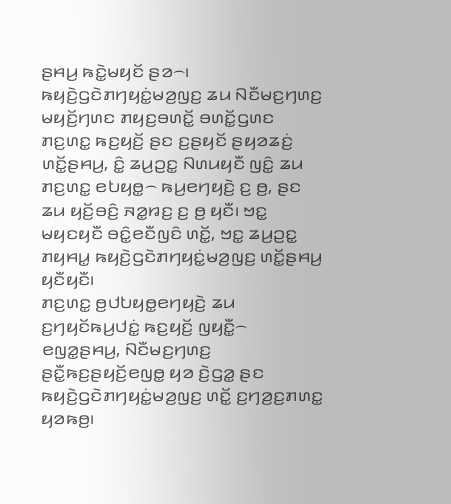ꤔꤌꤣ꤬ ꤒꤢꤧ꤭ꤗꤟꤢꤩ ꤔꤤ꤮꤯ ꤒꤟꤢꤧ꤬ꤞꤢꤧꤊꤚꤟꤢꤦ꤭ꤗꤤ꤬ꤜꤢ꤬ ꤘꤣ ꤡꤢꤪꤗꤢ꤬ꤚꤛꤢ꤬ ꤗꤟꤢꤩ꤬ꤚꤛꤢ ꤊꤟꤢ꤬ꤋꤛꤢꤩ꤭ ꤋꤛꤢꤩ꤭ꤞꤛꤢ ꤊꤢ꤬ꤛꤢ꤭ ꤒꤢ꤬ꤟꤢꤩ꤬ ꤔꤢ ꤢ꤬ꤔꤟꤢꤩ ꤔꤟꤤꤘꤢꤦ꤬ ꤛꤢꤩ꤭ꤔꤌꤣ꤬, ꤢꤨ꤭ ꤘꤣ꤬ꤑꤢ꤭ ꤡꤛꤣꤟꤢꤪ ꤜꤢꤨ꤭ ꤘꤣ ꤊꤢ꤬ꤛꤢ꤭ ꤕꤝꤟꤥ꤭꤮ ꤒꤣ꤬ꤕꤚꤟꤢꤧ꤬ ꤢ꤬ ꤥ꤬, ꤔꤢ ꤘꤣ ꤟꤢꤩ꤬ꤋꤢꤨ꤬ ꤏꤤ꤭ꤙꤢ꤬ ꤢ꤬ ꤥ꤬ ꤟꤢꤪ꤯ ꤠꤢ꤭ ꤗꤟꤢꤟꤢꤪ ꤋꤢꤨ꤭ꤕꤢꤪꤜꤢꤨ ꤛꤢꤩ꤭, ꤠꤢ꤭ ꤘꤣ꤬ꤑꤢ꤭ ꤊꤟꤌꤣ꤭ ꤒꤟꤢꤧ꤬ꤞꤢꤧꤊꤚꤟꤢꤦ꤭ꤗꤤ꤬ꤜꤢ꤬ ꤛꤢꤩ꤭ꤔꤌꤣ꤬ ꤟꤢꤪꤟꤢꤪ꤯
ꤊꤢ꤬ꤛꤢ꤭ ꤥ꤬ꤓꤝꤟꤥ꤭ꤕꤚꤟꤢꤧ꤬ ꤘꤣ ꤢ꤬ꤚꤟꤢꤩꤒꤣ꤬ꤓꤢꤦ꤭ ꤒꤢ꤬ꤟꤢꤩ꤬ ꤜꤟꤢꤪ꤭꤮ ꤕꤜꤤ꤭ꤔꤌꤣ꤬, ꤡꤢꤪꤗꤢ꤬ꤚꤛꤢ꤬ ꤔꤢꤪ꤭ꤒꤢ꤬ꤔꤟꤢꤩ꤬ꤕꤜꤥ꤭ ꤟꤤ ꤢꤧ꤬ꤞꤤ꤭ ꤔꤢ ꤒꤟꤢꤧ꤬ꤞꤢꤧꤊꤚꤟꤢꤦ꤭ꤗꤤ꤬ꤜꤢ꤬ ꤛꤢꤩ꤭ ꤢ꤬ꤚꤤ꤬ꤢ꤬ꤊꤛꤢ꤭ ꤟꤤꤒꤥ꤬꤯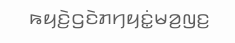ꤒꤟꤢꤧ꤬ꤞꤢꤧꤊꤚꤟꤢꤦ꤭ꤗꤤ꤬ꤜꤢ꤬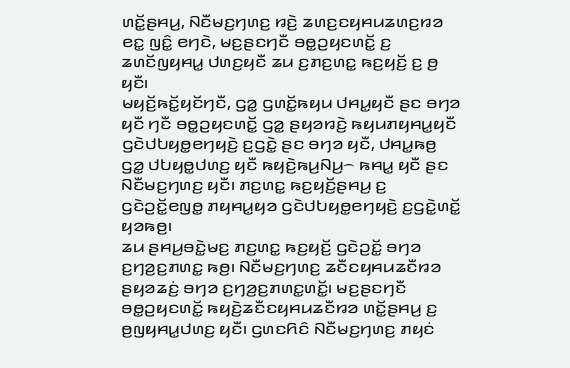ꤛꤢꤩ꤭ꤔꤌꤣ꤬, ꤡꤢꤪꤗꤢ꤬ꤚꤛꤢ꤬ ꤙꤢꤧ꤬ ꤘꤛꤢ꤬ꤢꤟꤌꤣꤘꤛꤢ꤬ꤙꤤ ꤕꤢ꤭ ꤜꤢꤨ꤭ ꤕꤚꤢꤧ, ꤗꤢ꤬ꤔꤢꤚꤢꤪ ꤋꤥ꤭ꤑꤟꤢꤛꤢꤩ꤭ ꤢ꤬ ꤘꤛꤢꤩꤜꤟꤌꤣ꤭ ꤓꤛꤢ꤬ꤟꤢꤪ ꤘꤣ ꤢ꤬ꤊꤢ꤬ꤛꤢ꤭ ꤒꤢ꤬ꤟꤢꤩ꤬ ꤢ꤬ ꤥ꤬ ꤟꤢꤪ꤯
ꤗꤟꤢꤩ꤬ꤒꤢꤩ꤭ꤟꤢꤩꤚꤢꤪ, ꤞꤤ꤭ ꤞꤛꤢꤩ꤭ꤒꤟꤣ ꤓꤌꤣ꤭ꤟꤢꤪ ꤔꤢ ꤋꤚꤤ ꤟꤢꤪ ꤚꤢꤪ ꤋꤥ꤭ꤑꤟꤢꤛꤢꤩ꤭ ꤞꤤ꤭ ꤔꤟꤤꤙꤢꤧ꤬ ꤒꤟꤣꤊꤟꤌꤣ꤭ꤟꤢꤪ ꤞꤢꤧꤓꤝꤟꤥ꤭ꤕꤚꤟꤢꤧ꤬ ꤢ꤬ꤞꤢꤧ꤭ ꤔꤢ ꤋꤚꤤ ꤟꤢꤪ, ꤓꤌꤣ꤭ꤒꤥ꤬ ꤞꤤ꤭ ꤓꤝꤟꤥ꤭ꤓꤛꤢ꤬ ꤟꤢꤪ ꤒꤟꤢꤧ꤬ꤒꤣ꤬ꤡꤣ꤬꤮ ꤒꤌꤣ꤭ ꤟꤢꤪ ꤔꤢ ꤡꤢꤪꤗꤢ꤬ꤚꤛꤢ꤬ ꤟꤢꤪ꤯ ꤊꤢ꤬ꤛꤢ꤭ ꤒꤢ꤬ꤟꤢꤩ꤬ꤔꤌꤣ꤬ ꤢ꤬ ꤞꤢꤧꤑꤢꤩ꤭ꤕꤜꤥ꤭ ꤊꤟꤌꤣ꤭ꤟꤤ ꤞꤢꤧꤓꤝꤟꤥ꤭ꤕꤚꤟꤢꤧ꤬ ꤢ꤬ꤞꤢꤧ꤭ꤛꤢꤩ꤭ ꤟꤤꤒꤥ꤬꤯
ꤘꤣ ꤔꤌꤣ꤬ꤋꤢꤧ꤭ꤗꤢ꤬ ꤊꤢ꤬ꤛꤢ꤭ ꤒꤢ꤬ꤟꤢꤩ꤬ ꤞꤢꤧꤑꤢꤩ꤭ ꤋꤚꤤ ꤢ꤬ꤚꤤ꤬ꤢ꤬ꤊꤛꤢ꤭ ꤒꤥ꤬꤯ ꤡꤢꤪꤗꤢ꤬ꤚꤛꤢ꤬ ꤘꤢꤪꤢꤟꤌꤣꤘꤢꤪꤙꤤ ꤔꤟꤤꤘꤢꤦ꤬ ꤋꤚꤤ ꤢ꤬ꤚꤤ꤬ꤢ꤬ꤊꤛꤢ꤭ꤛꤢꤩ꤭꤯ ꤗꤢ꤬ꤔꤢꤚꤢꤪ ꤋꤥ꤭ꤑꤟꤢꤛꤢꤩ꤭ ꤒꤟꤢꤧ꤬ꤘꤢꤪꤢꤟꤌꤣꤘꤢꤪꤙꤤ ꤛꤢꤩ꤭ꤔꤌꤣ꤬ ꤢ꤬ ꤥ꤬ꤜꤟꤌꤣ꤭ꤓꤛꤢ꤬ ꤟꤢꤪ꤯ ꤞꤛꤢꤖꤢꤨ ꤡꤢꤪꤗꤢ꤬ꤚꤛꤢ꤬ ꤊꤟꤢꤦ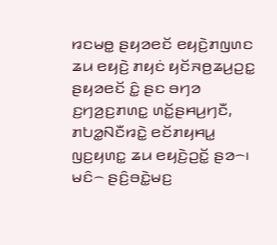ꤙꤢꤗꤥ꤭ ꤔꤟꤤꤕꤢꤩ ꤕꤟꤢꤧ꤬ꤊꤜꤛꤢ ꤘꤣ ꤕꤟꤢꤧ꤬ ꤊꤟꤢꤦ ꤟꤢꤩꤏꤥ꤬ꤘꤣ꤬ꤑꤢ꤭ ꤔꤟꤤꤕꤢꤩ ꤢꤨ꤭ ꤔꤢ ꤋꤚꤤ ꤢ꤬ꤚꤤ꤬ꤢ꤬ꤊꤛꤢ꤭ ꤛꤢꤩ꤭ꤔꤌꤣ꤬ꤚꤢꤪ, ꤊꤝꤤ꤭ꤡꤢꤪꤙꤢꤧ꤭ ꤕꤢꤩꤊꤟꤌꤣ꤭ ꤜꤢ꤬ꤟꤛꤢ꤭ ꤘꤣ ꤕꤟꤢꤧ꤬ꤑꤢꤩ꤭ ꤔꤤ꤮꤯ ꤗꤢꤨ꤮ ꤔꤢꤨ꤬ꤋꤢꤧ꤭ꤗꤢ꤬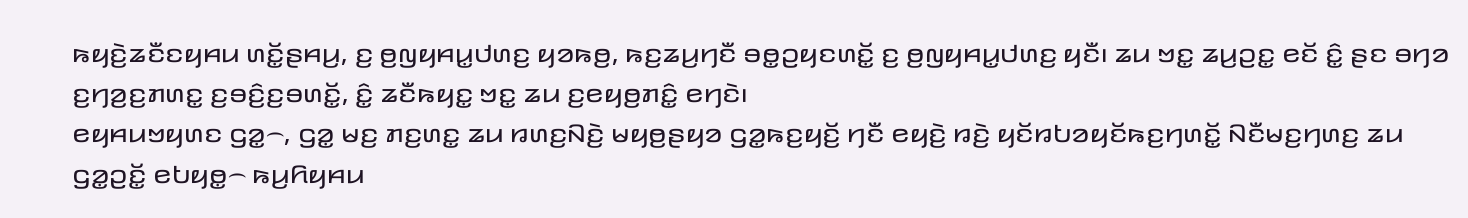ꤒꤟꤢꤧ꤬ꤘꤢꤪꤢꤟꤌꤣ ꤛꤢꤩ꤭ꤔꤌꤣ꤬, ꤢ꤬ ꤥ꤬ꤜꤟꤌꤣ꤭ꤓꤛꤢ꤬ ꤟꤤꤒꤥ꤬, ꤒꤢ꤬ꤘꤣ꤬ꤚꤢꤪ ꤋꤥ꤭ꤑꤟꤢꤛꤢꤩ꤭ ꤢ꤬ ꤥ꤬ꤜꤟꤌꤣ꤭ꤓꤛꤢ꤬ ꤟꤢꤪ꤯ ꤘꤣ ꤠꤢ꤭ ꤘꤣ꤬ꤑꤢ꤭ ꤕꤢꤩ ꤢꤨ꤭ ꤔꤢ ꤋꤚꤤ ꤢ꤬ꤚꤤ꤬ꤢ꤬ꤊꤛꤢ꤭ ꤢ꤬ꤋꤢꤨ꤬ꤢ꤬ꤋꤛꤢꤩ꤭, ꤢꤨ꤭ ꤘꤢꤪꤒꤟꤢ꤭ ꤠꤢ꤭ ꤘꤣ ꤢ꤬ꤕꤟꤥ꤬ꤊꤢꤨ꤭ ꤕꤚꤢꤧ꤯
ꤕꤟꤌꤣꤠꤟꤛꤢ ꤞꤤ꤭꤮, ꤞꤤ꤭ ꤗꤢ꤬ ꤊꤢ꤬ꤛꤢ꤭ ꤘꤣ ꤙꤛꤢ꤬ꤡꤢꤧ꤬ ꤗꤟꤥ꤬ꤔꤟꤤ ꤞꤤ꤭ꤒꤢ꤬ꤟꤢꤩ꤬ ꤚꤢꤪ ꤕꤟꤢꤧ꤬ ꤙꤢꤧ꤬ ꤟꤢꤩꤙꤝꤤꤟꤢꤩꤒꤢ꤬ꤚꤛꤢꤩ꤭ ꤡꤢꤪꤗꤢ꤬ꤚꤛꤢ꤬ ꤘꤣ ꤞꤤ꤭ꤑꤢꤩ꤭ ꤕꤝꤟꤥ꤭꤮ ꤒꤣ꤬ꤖꤟꤌꤣ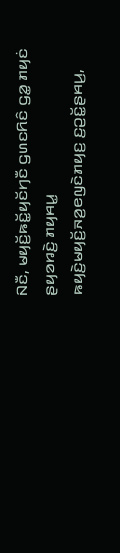ꤡꤢꤪ, ꤗꤟꤢꤩ꤬ꤒꤢꤩ꤭ꤟꤢꤩꤚꤢꤪ ꤞꤛꤢꤖꤢꤨ ꤞꤤ꤭ ꤊꤟꤢꤦ ꤔꤟꤤꤙꤢꤧ꤬ ꤊꤟꤌꤣ꤭ ꤒꤟꤢꤧ꤬ꤗꤟꤢꤩ꤬ꤏꤤ꤬ꤕꤜꤢꤧꤊꤟꤢ꤬ ꤢ꤬ꤑꤢꤩ꤭ꤔꤌꤣ꤬,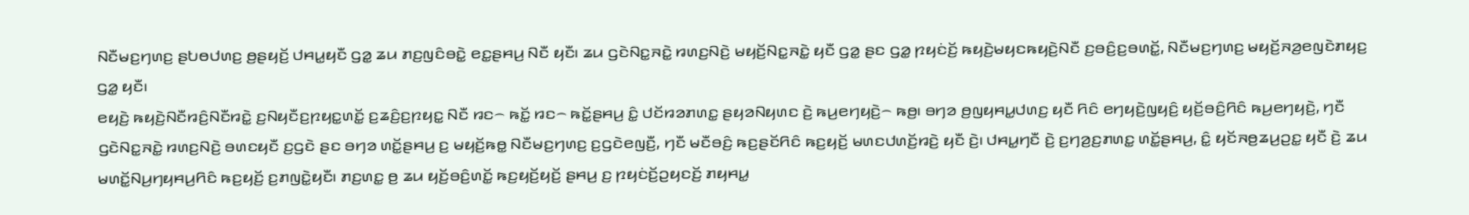ꤡꤢꤪꤗꤢ꤬ꤚꤛꤢ꤬ ꤔꤝꤥꤓꤛꤢ꤬ ꤥ꤬ꤔꤟꤢꤩ꤬ ꤓꤌꤣ꤭ꤟꤢꤪ ꤞꤤ꤭ ꤘꤣ ꤊꤢ꤬ꤜꤢꤨꤋꤢꤧ꤭ ꤕꤢ꤭ꤔꤌꤣ꤬ ꤡꤢꤪ ꤟꤢꤪ꤯ ꤘꤣ ꤞꤢꤧꤡꤢ꤭ꤏꤢꤧ꤭ ꤙꤛꤢ꤬ꤡꤢꤧ꤬ ꤗꤟꤢꤩ꤬ꤡꤢ꤭ꤏꤢꤧ꤭ ꤟꤢꤪ ꤞꤤ꤭ ꤔꤢ ꤞꤤ꤭ ꤐꤟꤢꤦꤢꤩ꤬ ꤒꤟꤢꤧ꤬ꤗꤟꤢꤒꤟꤢꤧ꤬ꤡꤢꤪ ꤢ꤬ꤋꤢꤨ꤬ꤢ꤬ꤋꤛꤢꤩ꤭, ꤡꤢꤪꤗꤢ꤬ꤚꤛꤢ꤬ ꤗꤟꤢꤩ꤬ꤏꤤ꤬ꤕꤜꤢꤧꤊꤟꤢ꤬ ꤞꤤ꤭ ꤟꤢꤪ꤯
ꤕꤟꤢꤧ꤬ ꤒꤟꤢꤧ꤬ꤡꤢꤪꤙꤢꤨ꤬ꤡꤢꤪꤙꤢꤧ꤭ ꤢ꤬ꤡꤟꤢꤪꤢ꤬ꤐꤟꤢ꤭ꤛꤢꤩ꤭ ꤢ꤬ꤘꤢꤨ꤬ꤢ꤬ꤐꤟꤢ꤭ ꤡꤢꤪ ꤙꤢ꤮ ꤒꤢꤩ꤭ ꤙꤢ꤮ ꤒꤢꤩ꤭ꤔꤌꤣ꤬ ꤢꤨ꤭ ꤓꤢꤩꤙꤤꤊꤛꤢ꤭ ꤔꤟꤤꤡꤟꤛꤢ ꤢꤧ꤬ ꤒꤣ꤬ꤕꤚꤟꤢꤧ꤬꤮ ꤒꤥ꤬꤯ ꤋꤚꤤ ꤥ꤬ꤜꤟꤌꤣ꤭ꤓꤛꤢ꤬ ꤟꤢꤪ ꤖꤢꤨ ꤕꤚꤟꤢꤧ꤬ꤜꤟꤢꤨ꤬ ꤟꤢꤩ꤬ꤋꤢꤨ꤬ꤖꤢꤨ ꤒꤣ꤬ꤕꤚꤟꤢꤧ꤬, ꤚꤢꤪ ꤞꤢꤧꤡꤢ꤭ꤏꤢꤧ꤭ ꤙꤛꤢ꤬ꤡꤢꤧ꤬ ꤋꤛꤢꤟꤢꤪ ꤢ꤬ꤞꤢꤧ ꤔꤢ ꤋꤚꤤ ꤛꤢꤩ꤭ꤔꤌꤣ꤬ ꤢ꤬ ꤗꤟꤢꤩ꤬ꤒꤥ꤭ ꤡꤢꤪꤗꤢ꤬ꤚꤛꤢ꤬ ꤢ꤬ꤞꤢꤧꤕꤜꤢꤪ꤬, ꤚꤢꤪ ꤗꤢꤪꤋꤢꤨ꤬ ꤒꤢ꤬ꤔꤢꤩꤖꤢꤨ ꤒꤢ꤬ꤟꤢꤩ꤬ ꤗꤛꤢꤓꤛꤢꤩ꤬ꤙꤢꤧ꤬ ꤟꤢꤪ ꤢꤧ꤬꤯ ꤓꤌꤣ꤭ꤚꤢꤪ ꤢꤧ꤬ ꤢ꤬ꤚꤤ꤬ꤢ꤬ꤊꤛꤢ꤭ ꤛꤢꤩ꤭ꤔꤌꤣ꤬, ꤢꤨ꤭ ꤟꤢꤩꤏꤥ꤬ꤘꤣ꤬ꤑꤢ꤭ ꤟꤢꤪ ꤢꤧ꤬ ꤘꤣ ꤗꤛꤢꤩ꤭ꤡꤣ꤬ꤚꤟꤌꤣ꤬ꤖꤢꤨ ꤒꤢ꤬ꤟꤢꤩ꤬ ꤢ꤬ꤊꤜꤢꤧ꤭ꤟꤢꤪ꤯ ꤊꤢ꤬ꤛꤢ꤭ ꤥ꤬ ꤘꤣ ꤟꤢꤩ꤬ꤋꤢꤨ꤬ꤛꤢꤩ꤭ ꤒꤢ꤬ꤟꤢꤩ꤬ꤟꤢꤩ꤬ ꤔꤌꤣ꤬ ꤢ꤬ ꤐꤟꤢꤦꤢꤩ꤬ꤑꤟꤢꤢꤩ꤬ ꤊꤟꤌꤣ꤭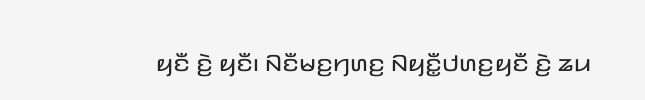ꤟꤢꤪ ꤢꤧ꤬ ꤟꤢꤪ꤯ ꤡꤢꤪꤗꤢ꤬ꤚꤛꤢ꤬ ꤡꤟꤢꤪ꤭ꤓꤛꤢ꤬ꤟꤢꤪ ꤢꤧ꤬ ꤘꤣ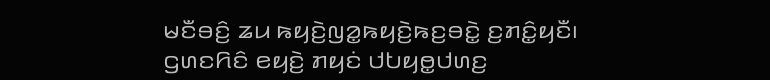ꤗꤢꤪꤋꤢꤨ꤬ ꤘꤣ ꤒꤟꤢꤧ꤬ꤜꤤ꤭ꤒꤟꤢꤧ꤬ꤒꤢ꤬ꤋꤢꤧ꤭ ꤢ꤬ꤊꤢꤨ꤭ꤟꤢꤪ꤯
ꤞꤛꤢꤖꤢꤨ ꤕꤟꤢꤧ꤬ ꤊꤟꤢꤦ ꤓꤝꤟꤥ꤭ꤓꤛꤢ꤬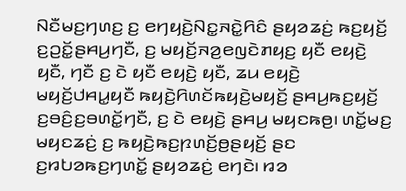ꤡꤢꤪꤗꤢ꤬ꤚꤛꤢ꤬ ꤢ꤬ ꤕꤚꤟꤢꤧ꤬ꤡꤢ꤭ꤏꤢꤧ꤭ꤖꤢꤨ ꤔꤟꤤꤘꤢꤦ꤬ ꤒꤢ꤬ꤟꤢꤩ꤬ ꤢ꤬ꤑꤢꤩ꤭ꤔꤌꤣ꤬ꤚꤢꤪ, ꤢ꤬ ꤗꤟꤢꤩ꤬ꤏꤤ꤬ꤕꤜꤢꤧꤊꤟꤢ꤬ ꤟꤢꤪ ꤕꤟꤢꤧ꤬ ꤟꤢꤪ, ꤚꤢꤪ ꤢ꤬ ꤢꤧ ꤟꤢꤪ ꤕꤟꤢꤧ꤬ ꤟꤢꤪ, ꤘꤣ ꤕꤟꤢꤧ꤬ ꤗꤟꤢꤩ꤬ꤓꤌꤣ꤭ꤟꤢꤪ ꤒꤟꤢꤧ꤬ꤖꤛꤢꤩꤒꤟꤢꤧ꤬ꤗꤟꤢꤩ꤬ ꤔꤌꤣ꤬ꤒꤢ꤬ꤟꤢꤩ꤬ ꤢ꤬ꤋꤢꤨ꤬ꤢ꤬ꤋꤛꤢꤩ꤭ꤚꤢꤪ, ꤢ꤬ ꤢꤧ ꤕꤟꤢꤧ꤬ ꤔꤌꤣ꤬ ꤗꤟꤢꤒꤥ꤬꤯ ꤛꤢꤩ꤭ꤗꤢ꤬ ꤗꤟꤢꤘꤢꤦ꤬ ꤢ꤬ ꤒꤟꤢꤧ꤬ꤒꤢ꤬ꤐꤛꤢꤩ꤬ꤥ꤬ꤔꤟꤢꤩ꤬ ꤔꤢ ꤢ꤬ꤙꤝꤤꤒꤢ꤬ꤚꤛꤢꤩ꤭ ꤔꤟꤤꤘꤢꤦ꤬ ꤕꤚꤢꤧ꤯ ꤙꤤ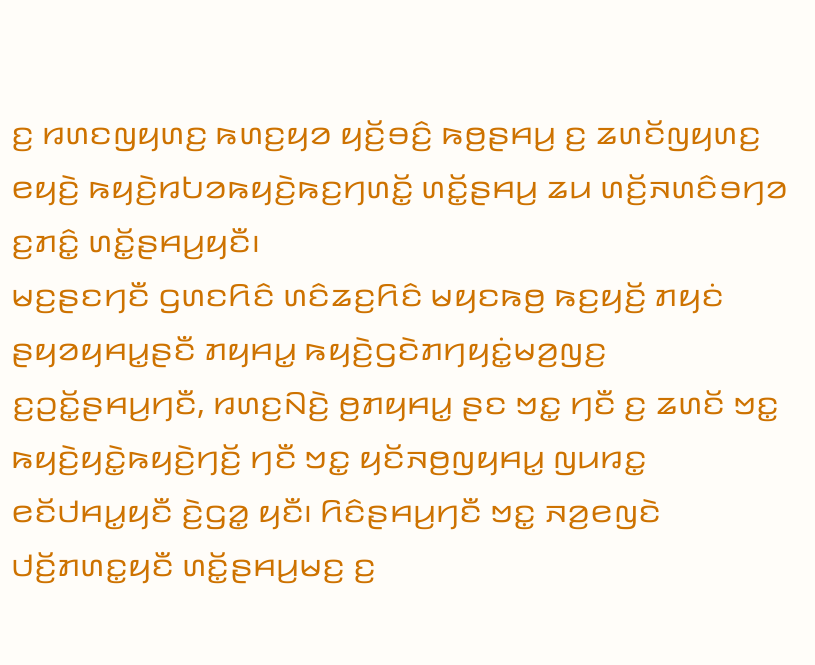ꤢ꤬ ꤙꤛꤢꤜꤟꤛꤢ꤬ ꤒꤛꤢ꤬ꤟꤤ ꤟꤢꤩ꤬ꤋꤢꤨ꤬ ꤒꤥ꤬ꤔꤌꤣ꤬ ꤢ꤬ ꤘꤛꤢꤩꤜꤟꤛꤢ꤬ ꤕꤟꤢꤧ꤬ ꤒꤟꤢꤧ꤬ꤙꤝꤤꤒꤟꤢꤧ꤬ꤒꤢ꤬ꤚꤛꤢꤩ꤭ ꤛꤢꤩ꤭ꤔꤌꤣ꤬ ꤘꤣ ꤛꤢꤩ꤬ꤏꤛꤢꤨꤋꤚꤤ ꤢ꤬ꤊꤢꤨ꤭ ꤛꤢꤩ꤭ꤔꤌꤣ꤬ꤟꤢꤪ꤯
ꤗꤢ꤬ꤔꤢꤚꤢꤪ ꤞꤛꤢꤖꤢꤨ ꤛꤢꤨꤘꤢ꤬ꤖꤢꤨ ꤗꤟꤢꤒꤥ꤬ ꤒꤢ꤬ꤟꤢꤩ꤬ ꤊꤟꤢꤦ ꤔꤟꤤꤟꤌꤣ꤭ꤔꤢꤪ ꤊꤟꤌꤣ꤭ ꤒꤟꤢꤧ꤬ꤞꤢꤧꤊꤚꤟꤢꤦ꤭ꤗꤤ꤬ꤜꤢ꤬ ꤢ꤬ꤑꤢꤩ꤭ꤔꤌꤣ꤬ꤚꤢꤪ, ꤙꤛꤢ꤬ꤡꤢꤧ꤬ ꤥ꤬ꤊꤟꤌꤣ꤭ ꤔꤢ ꤠꤢ꤭ ꤚꤢꤪ ꤢ꤬ ꤘꤛꤢꤩ ꤠꤢ꤭ ꤒꤟꤢꤧ꤬ꤟꤢꤧ꤭ꤒꤟꤢꤧ꤬ꤚꤢꤩ꤬ ꤚꤢꤪ ꤠꤢ꤭ ꤟꤢꤩꤏꤥ꤬ꤜꤟꤌꤣ꤭ ꤜꤣꤙꤢ꤭ ꤕꤢꤩꤓꤌꤣ꤭ꤟꤢꤪ ꤢꤧ꤬ꤞꤤ꤭ ꤟꤢꤪ꤯ ꤖꤢꤨꤔꤌꤣ꤬ꤚꤢꤪ ꤠꤢ꤭ ꤏꤤ꤬ꤕꤜꤢꤧ ꤓꤢꤩ꤬ꤊꤛꤢ꤭ꤟꤢꤪ ꤛꤢꤩ꤭ꤔꤌꤣ꤬ꤗꤢ꤬ ꤢ꤬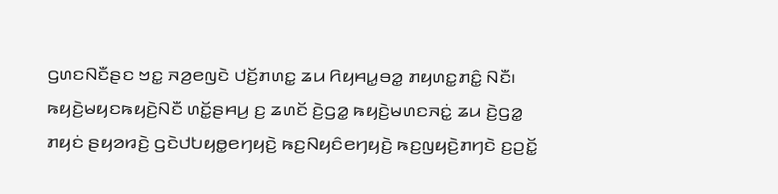ꤞꤛꤢꤡꤢꤪꤔꤢ ꤠꤢ꤭ ꤏꤤ꤬ꤕꤜꤢꤧ ꤓꤢꤩ꤬ꤊꤛꤢ꤭ ꤘꤣ ꤖꤟꤌꤣ꤭ꤋꤤ꤭ ꤊꤟꤛꤢ꤭ꤊꤢꤨ꤭ ꤡꤢꤪ꤯
ꤒꤟꤢꤧ꤬ꤗꤟꤢꤒꤟꤢꤧ꤬ꤡꤢꤪ ꤛꤢꤩ꤭ꤔꤌꤣ꤬ ꤢ꤬ ꤘꤛꤢꤩ ꤢꤧ꤬ꤞꤤ꤭ ꤒꤟꤢꤧ꤬ꤗꤛꤢꤏꤢꤦ꤭ ꤘꤣ ꤢꤧ꤬ꤞꤤ꤭ ꤊꤟꤢꤦ ꤔꤟꤤꤙꤢꤧ꤬ ꤞꤢꤧꤓꤝꤟꤥ꤭ꤕꤚꤟꤢꤧ꤬ ꤒꤢ꤬ꤡꤟꤢꤨꤕꤚꤟꤢꤧ꤬ ꤒꤢ꤬ꤜꤟꤢꤧ꤬ꤊꤚꤢꤧ ꤢ꤬ꤑꤢꤩ꤭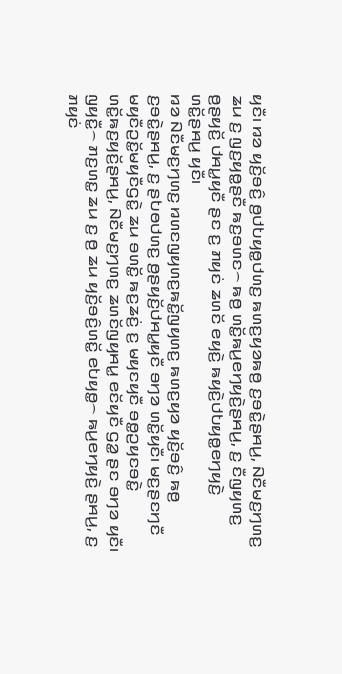ꤟꤢꤪ꤯ ꤙꤤ ꤟꤢꤩ꤬ꤋꤢꤨ꤬ ꤥ꤬ꤓꤝꤟꤥ꤭ꤓꤛꤢ꤬ ꤒꤛꤢ꤬ꤟꤤꤒꤥ꤬ ꤢ꤬ꤋꤢꤧ꤭ꤔꤌꤣ꤬, ꤡꤢꤪꤗꤢ꤬ꤚꤛꤢ꤬ ꤘꤣ ꤢ꤬ ꤜꤢ꤬ꤟꤥ꤭ꤔꤢꤪ ꤒꤢ꤬ꤋꤛꤢ꤮ ꤒꤥ꤬ ꤛꤢꤩ꤭ꤒꤣ꤬ꤕꤚꤟꤢꤧ꤬ꤔꤌꤣ꤬, ꤢ꤬ ꤢꤪꤜꤟꤛꤢ꤬ ꤥ꤬ꤔꤟꤢꤩ꤬ ꤓꤌꤣ꤭ꤟꤢꤪ ꤔꤢ ꤢ꤬ ꤊꤟꤢꤦ ꤘꤛꤢꤩ ꤕꤟꤢꤧ꤬ ꤒꤟꤢꤧ꤬ꤓꤝꤟꤥ꤭ꤕꤚꤟꤢꤧ꤬ ꤛꤢꤩ꤭ꤔꤌꤣ꤬ ꤟꤢꤪ꤯
ꤙꤤ ꤡꤢꤪꤗꤢ꤬ꤚꤛꤢ꤬ ꤙꤛꤢꤜꤟꤛꤢ꤬ꤒꤢꤩ꤭ꤜꤟꤛꤢ꤬ ꤒꤛꤢ꤬ꤟꤤ ꤟꤢꤩ꤬ꤋꤢꤨ꤬ ꤒꤥ꤬ ꤢ꤬ꤋꤢꤧ꤭ꤔꤌꤣ꤬, ꤢ꤬ ꤔꤝꤥꤓꤛꤢ꤬ ꤥ꤬ꤔꤟꤢꤩ꤬ꤓꤌꤣ꤭ꤟꤢꤪ ꤋꤚꤤ ꤛꤢꤩ꤭ꤟꤢꤪ꤯ ꤗꤢ꤬ꤔꤢꤚꤢꤪ ꤗꤟꤢꤪꤑꤢꤩ꤭ꤗꤟꤢꤪꤞꤢꤧ꤭ ꤘꤣ ꤋꤛꤢꤩ꤭ ꤒꤢ꤬ꤘꤢꤦ꤬ ꤢ꤬ ꤗꤟꤢꤟꤢꤪ ꤋꤥ꤭ꤑꤟꤢꤋꤢꤧ꤭ ꤛꤢꤩ꤭ꤒꤢ꤬ꤟꤢꤩ꤬ꤔꤌꤣ꤬, ꤡꤢꤪꤗꤢ꤬ꤚꤛꤢ꤬ ꤘꤛꤢꤩꤜꤟꤌꤣ꤭ ꤕꤢꤩꤟꤢꤪ ꤞꤤ꤭ ꤔꤢ ꤋꤚꤤ ꤟꤢꤪ꤯
ꤜꤟꤢꤪ꤭꤮ ꤊꤢ꤬ꤛꤢ꤭ ꤘꤣ ꤢ꤬ ꤥ꤬ ꤘꤣ ꤟꤢꤩ꤬ꤋꤢꤨ꤬ꤛꤢꤩ꤭ ꤕꤝꤟꤥ꤭꤮ ꤒꤣ꤬ꤕꤚꤟꤢꤧ꤬ ꤔꤌꤣ꤬, ꤢ꤬ ꤊꤟꤢꤦ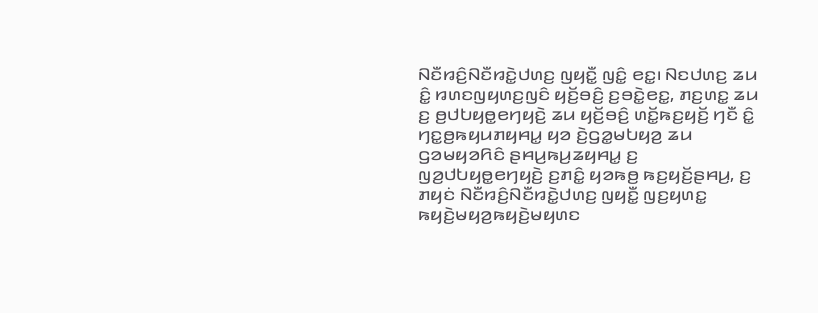ꤡꤢꤪꤙꤢꤨ꤬ꤡꤢꤪꤙꤢꤧ꤭ꤓꤛꤢ꤬ ꤜꤟꤢꤪ꤭ ꤜꤢꤨ꤭ ꤕꤢ꤭꤯ ꤡꤢꤓꤛꤢ꤬ ꤘꤣ ꤢꤨ꤭ ꤙꤛꤢꤜꤟꤛꤢ꤬ꤜꤢꤨ ꤟꤢꤩ꤬ꤋꤢꤨ꤬ ꤢ꤬ꤋꤢꤧ꤭ꤕꤢ꤭, ꤊꤢ꤬ꤛꤢ꤭ ꤘꤣ ꤢ꤬ ꤥ꤬ꤓꤝꤟꤥ꤭ꤕꤚꤟꤢꤧ꤬ ꤘꤣ ꤟꤢꤩ꤬ꤋꤢꤨ꤬ ꤛꤢꤩ꤭ꤒꤢ꤬ꤟꤢꤩ꤬ ꤚꤢꤪ ꤢꤨ꤭ ꤚꤢ꤭ꤥ꤬ꤒꤟꤣꤊꤟꤌꤣ꤭ ꤟꤤ ꤢꤧ꤬ꤞꤤ꤭ꤗꤝꤟꤤ꤬ ꤘꤣ ꤞꤤꤗꤟꤤꤖꤢꤨ ꤔꤌꤣ꤬ꤒꤣ꤬ꤘꤟꤌꤣ꤭ ꤢ꤬ ꤜꤤ꤬ꤓꤝꤟꤥ꤭ꤕꤚꤟꤢꤧ꤬ ꤢ꤬ꤊꤢꤨ꤭ ꤟꤤꤒꤥ꤬ ꤒꤢ꤬ꤟꤢꤩ꤬ꤔꤌꤣ꤬, ꤢ꤬ ꤊꤟꤢꤦ ꤡꤢꤪꤙꤢꤨ꤬ꤡꤢꤪꤙꤢꤧ꤭ꤓꤛꤢ꤬ ꤜꤟꤢꤪ꤭ ꤜꤢ꤬ꤟꤛꤢ꤭ ꤒꤟꤢꤧ꤬ꤗꤟꤤ꤬ꤒꤟꤢꤧ꤬ꤗꤟꤛꤢ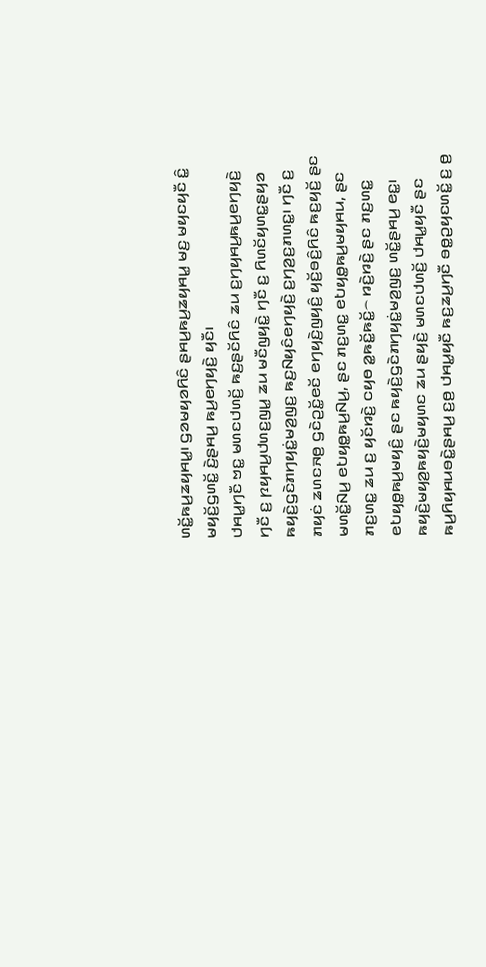ꤛꤢꤩ꤭ꤒꤣ꤬ꤘꤟꤌꤣ꤭꤯ ꤞꤤꤗꤟꤤꤖꤢꤨ ꤔꤌꤣ꤬ꤒꤣ꤬ꤘꤟꤌꤣ꤭ ꤗꤢ꤬ ꤗꤟꤢꤟꤢꤪ ꤢꤨ꤭ ꤗꤟꤢꤩ꤬ꤞꤛꤢꤩ꤭ ꤢꤧ꤬ꤔꤌꤣ꤬ ꤒꤣ꤬ꤕꤚꤟꤢꤧ꤬ ꤟꤢꤪ꤯
ꤓꤌꤣ꤭ꤚꤢꤪ ꤠꤢ꤭ ꤗꤛꤢꤓꤛꤢꤩ꤬ ꤒꤢ꤬ꤔꤢꤩꤖꤢꤨ ꤘꤣ ꤢ꤬ꤚꤟꤌꤣ꤬ꤒꤣ꤬ꤕꤚꤟꤢꤧ꤬ ꤚꤢꤪ ꤢ꤬ ꤐꤟꤌꤣ꤬ꤓꤛꤢ꤬ꤜꤣ꤭ ꤘꤣ ꤗꤢꤪꤜꤟꤢꤧ꤭ ꤚꤢꤪ ꤢ꤬ ꤖꤛꤢꤩꤟꤛꤢ꤭ꤔꤟꤤ ꤒꤟꤢꤧ꤬ꤞꤢꤧꤊꤚꤟꤢꤦ꤭ꤗꤤ꤬ꤜꤢ꤬ ꤒꤢ꤬ꤡꤟꤢꤨꤕꤚꤟꤢꤧ꤬ ꤢ꤬ꤚꤤ꤬ꤢ꤬ꤊꤛꤢ꤭꤯ ꤚꤢꤪ ꤢ꤬ ꤊꤟꤢꤦ ꤘꤛꤢꤏꤥ꤬ ꤞꤢꤧꤑꤢꤩ꤭ꤕꤢꤩ ꤕꤚꤟꤢꤧ꤬ꤜꤟꤢꤨ꤬ ꤟꤢꤩ꤬ꤋꤢꤨ꤬ꤖꤢꤨ ꤒꤢ꤬ꤟꤢꤩ꤬ ꤔꤢ ꤗꤛꤢꤩ꤭ꤡꤣ꤬ ꤕꤝꤟꤥ꤭ꤒꤣ꤬ꤡꤣ꤬, ꤔꤢ ꤊꤢ꤬ꤛꤢ꤭ ꤕꤝꤟꤥ꤭ꤒꤣ꤬ꤗꤟꤌꤣ, ꤔꤢ ꤊꤢ꤬ꤛꤢ꤭ ꤘꤣ ꤢ꤬ ꤟꤢꤩꤙꤢꤧ꤬ ꤍꤟꤥ ꤤ꤭ꤒꤢꤩ꤭ꤒꤢꤩ꤭꤮ ꤙꤢꤧ꤬ꤙꤢꤧ꤬ ꤔꤢ ꤊꤢ꤬ꤛꤢ꤭ ꤕꤝꤟꤥ꤭ꤒꤣ꤬ꤗꤟꤢꤨ꤬ ꤔꤢ ꤒꤟꤢꤧ꤬ꤞꤢꤧꤊꤚꤟꤢꤦ꤭ꤗꤤ꤬ꤜꤢ꤬ ꤛꤢꤩ꤭ꤔꤌꤣ꤬ ꤕꤢ꤭꤯
ꤒꤟꤢꤧ꤬ꤗꤟꤤ꤬ꤒꤟꤢꤧ꤬ꤗꤟꤛꤢ ꤘꤣ ꤔꤟꤢꤧ꤬ ꤗꤛꤢꤓꤛꤢꤩ꤬ ꤓꤌꤣ꤭ꤟꤢꤪ ꤔꤢ ꤒꤣ꤬ꤖꤟꤌꤣꤋꤢꤧ꤭ꤔꤌꤣ꤬ ꤢ꤬ꤥ꤬ ꤓꤌꤣ꤭ꤟꤢꤪ ꤒꤢ꤬ꤘꤣ꤬ꤚꤢꤪ ꤋꤥ꤭ꤑꤟꤢꤛꤢꤩ꤭ ꤢ꤬ ꤥ꤬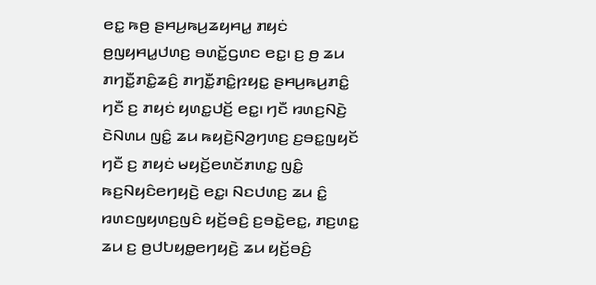ꤕꤢ꤭ ꤒꤥ꤬ ꤔꤌꤣ꤬ꤒꤣ꤬ꤘꤟꤌꤣ꤭ ꤊꤟꤢꤦ ꤥ꤬ꤜꤟꤌꤣ꤭ꤓꤛꤢ꤬ ꤋꤛꤢꤩ꤭ꤞꤛꤢ ꤕꤢ꤭꤯ ꤢ꤬ ꤥ꤬ ꤘꤣ ꤊꤚꤢꤪ꤭ꤊꤢꤨ꤭ꤘꤢꤨ꤬ ꤊꤚꤢꤪ꤭ꤊꤢꤨ꤭ꤐꤟꤢ꤭ ꤔꤌꤣ꤬ꤒꤣ꤬ꤊꤢꤨ꤭ ꤚꤢꤪ ꤢ꤬ ꤊꤟꤢꤦ ꤟꤛꤢ꤭ꤓꤢꤩ꤬ ꤕꤢ꤭꤯ ꤚꤢꤪ ꤙꤛꤢ꤬ꤡꤢꤧ꤬ ꤢꤧꤡꤛꤣ ꤜꤢꤨ꤭ ꤘꤣ ꤒꤟꤢꤧ꤬ꤡꤤ꤬ꤚꤛꤢ꤬ ꤢ꤬ꤋꤢ꤭ꤜꤟꤢꤩ ꤚꤢꤪ ꤢ꤬ ꤊꤟꤢꤦ ꤗꤟꤢꤩ꤬ꤕꤛꤢꤩꤊꤛꤢ꤭ ꤜꤢꤨ꤭ ꤒꤢ꤬ꤡꤟꤢꤨꤕꤚꤟꤢꤧ꤬ ꤕꤢ꤭꤯ ꤡꤢꤓꤛꤢ꤬ ꤘꤣ ꤢꤨ꤭ ꤙꤛꤢꤜꤟꤛꤢ꤬ꤜꤢꤨ ꤟꤢꤩ꤬ꤋꤢꤨ꤬ ꤢ꤬ꤋꤢꤧ꤭ꤕꤢ꤭, ꤊꤢ꤬ꤛꤢ꤭ ꤘꤣ ꤢ꤬ ꤥ꤬ꤓꤝꤟꤥ꤭ꤕꤚꤟꤢꤧ꤬ ꤘꤣ ꤟꤢꤩ꤬ꤋꤢꤨ꤬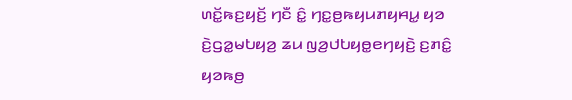ꤛꤢꤩ꤭ꤒꤢ꤬ꤟꤢꤩ꤬ ꤚꤢꤪ ꤢꤨ꤭ ꤚꤢ꤭ꤥ꤬ꤒꤟꤣꤊꤟꤌꤣ꤭ ꤟꤤ ꤢꤧ꤬ꤞꤤ꤭ꤗꤝꤟꤤ꤬ ꤘꤣ ꤜꤤ꤬ꤓꤝꤟꤥ꤭ꤕꤚꤟꤢꤧ꤬ ꤢ꤬ꤊꤢꤨ꤭ ꤟꤤꤒꤥ꤬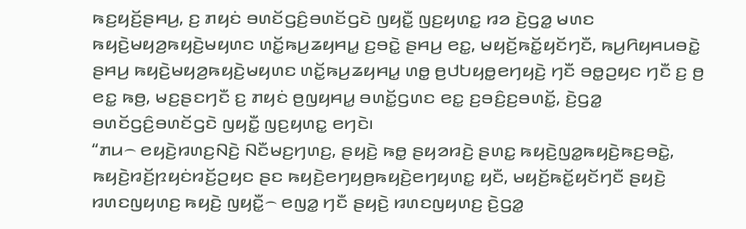ꤒꤢ꤬ꤟꤢꤩ꤬ꤔꤌꤣ꤬, ꤢ꤬ ꤊꤟꤢꤦ ꤋꤛꤢꤩꤞꤢꤨ꤬ꤋꤛꤢꤩꤞꤢꤧ ꤜꤟꤢꤪ꤭ ꤜꤢ꤬ꤟꤛꤢ꤭ ꤙꤤ ꤢꤧ꤬ꤞꤤ꤭ ꤗꤛꤢ ꤒꤟꤢꤧ꤬ꤗꤟꤤ꤬ꤒꤟꤢꤧ꤬ꤗꤟꤛꤢ ꤛꤢꤩ꤭ꤒꤣ꤬ꤘꤟꤌꤣ꤭ ꤢ꤬ꤋꤢꤧ꤭ ꤔꤌꤣ꤬ ꤕꤢ꤭, ꤗꤟꤢꤩ꤬ꤒꤢꤩ꤭ꤟꤢꤩꤚꤢꤪ, ꤒꤣ꤬ꤖꤟꤌꤣꤋꤢꤧ꤭ ꤔꤌꤣ꤬ ꤒꤟꤢꤧ꤬ꤗꤟꤤ꤬ꤒꤟꤢꤧ꤬ꤗꤟꤛꤢ ꤛꤢꤩ꤭ꤒꤣ꤬ꤘꤟꤌꤣ꤭ ꤛꤥ꤭ ꤥ꤬ꤓꤝꤟꤥ꤭ꤕꤚꤟꤢꤧ꤬ ꤚꤢꤪ ꤋꤥ꤭ꤑꤟꤢ ꤚꤢꤪ ꤢ꤬ ꤥ꤬ ꤕꤢ꤭ ꤒꤥ꤬, ꤗꤢ꤬ꤔꤢꤚꤢꤪ ꤢ꤬ ꤊꤟꤢꤦ ꤥ꤬ꤜꤟꤌꤣ꤭ ꤋꤛꤢꤩ꤭ꤞꤛꤢ ꤕꤢ꤭ ꤢ꤬ꤋꤢꤨ꤬ꤢ꤬ꤋꤛꤢꤩ꤭, ꤢꤧ꤬ꤞꤤ꤭ ꤋꤛꤢꤩꤞꤢꤨ꤬ꤋꤛꤢꤩꤞꤢꤧ ꤜꤟꤢꤪ꤭ ꤜꤢ꤬ꤟꤛꤢ꤭ ꤕꤚꤢꤧ꤯
“ꤊꤣ꤮ ꤕꤟꤢꤧ꤬ꤙꤛꤢ꤬ꤡꤢꤧ꤬ ꤡꤢꤪꤗꤢ꤬ꤚꤛꤢ꤬, ꤔꤟꤢꤧ꤬ ꤒꤥ꤭ ꤔꤟꤤꤙꤢꤧ꤬ ꤔꤛꤢ꤭ ꤒꤟꤢꤧ꤬ꤜꤤ꤭ꤒꤟꤢꤧ꤬ꤒꤢ꤬ꤋꤢꤧ꤭, ꤒꤟꤢꤧ꤬ꤙꤢꤩ꤬ꤐꤟꤢꤦꤙꤢꤩ꤬ꤑꤟꤢ ꤔꤢ ꤒꤟꤢꤧ꤬ꤕꤚꤟꤥ꤬ꤒꤟꤢꤧ꤬ꤕꤚꤟꤛꤢ꤭ ꤟꤢꤪ, ꤗꤟꤢꤩ꤬ꤒꤢꤩ꤭ꤟꤢꤩꤚꤢꤪ ꤔꤟꤢꤧ꤬ ꤙꤛꤢꤜꤟꤛꤢ꤬ ꤒꤟꤢꤧ꤬ ꤜꤟꤢꤪ꤭꤮ ꤕꤜꤤ꤭ ꤚꤢꤪ ꤔꤟꤢꤧ꤬ ꤙꤛꤢꤜꤟꤛꤢ꤬ ꤢꤧ꤬ꤞꤤ꤭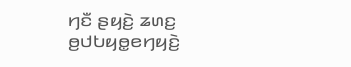ꤚꤢꤪ ꤔꤟꤢꤧ꤬ ꤘꤛꤢ꤬ ꤥ꤬ꤓꤝꤟꤥ꤭ꤕꤚꤟꤢꤧ꤬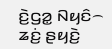ꤢꤧ꤬ꤞꤤ꤭ ꤡꤟꤢꤨ꤮ ꤘꤢꤦ꤬ ꤔꤟꤢꤧ꤬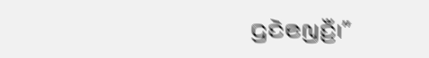ꤞꤢꤧꤕꤜꤢꤪ꤬꤯”